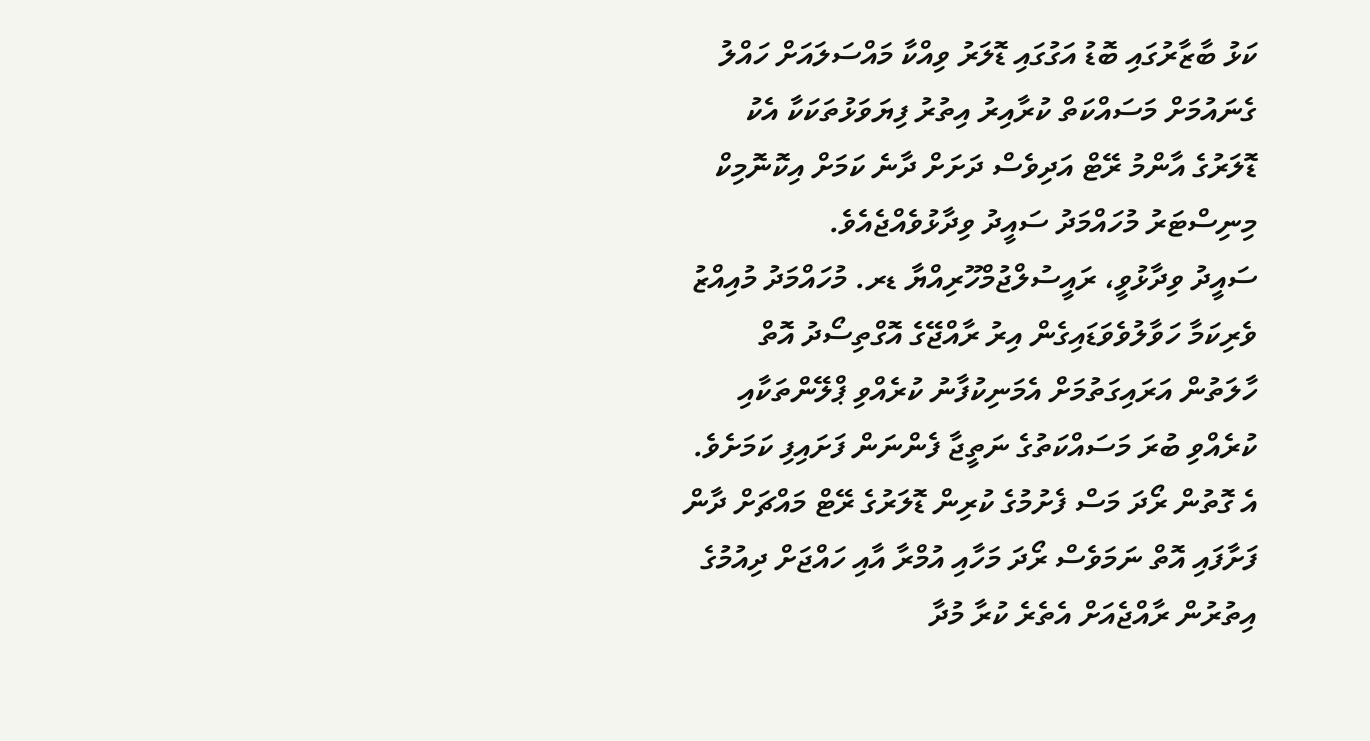ކަޅު ބާޒާރުގައި ބޮޑު އަގުގައި ޑޮލަރު ވިއްކާ މައްސަލައަށް ހައްލު ގެނައުމަށް މަސައްކަތް ކުރާއިރު އިތުރު ފިޔަވަޅުތަކަކާ އެކު ޑޮލަރުގެ އާންމު ރޭޓް އަދިވެސް ދަށަށް ދާނެ ކަމަށް އިކޮނޮމިކް މިނިސްޓަރު މުހައްމަދު ސައީދު ވިދާޅުވެއްޖެއެވެ.
ސައީދު ވިދާޅުވީ، ރައީސުލްޖުމްހޫރިއްޔާ ޑރ. މުހައްމަދު މުއިއްޒު ވެރިކަމާ ހަވާލުވެވަޑައިގެން އިރު ރާއްޖޭގެ އޮގްތިސޯދު އޮތް ހާލަތުން އަރައިގަތުމަށް އެމަނިކުފާނު ކުރެއްވި ޕްލޭންތަކާއި ކުރެއްވި ބުރަ މަސައްކަތުގެ ނަތީޖާ ފެންނަން ފަށައިފި ކަމަށެވެ.
އެ ގޮތުން ރޯދަ މަސް ފެށުމުގެ ކުރިން ޑޮލަރުގެ ރޭޓް މައްޗަށް ދާން ފަށާފައި އޮތް ނަމަވެސް ރޯދަ މަހާއި އުމްރާ އާއި ހައްޖަށް ދިއުމުގެ އިތުރުން ރާއްޖެއަށް އެތެރެ ކުރާ މުދާ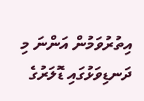އިތުރުވަމުން އަންނަ މި ދަނޑިވަޅުގައި ޑޮލަރުގެ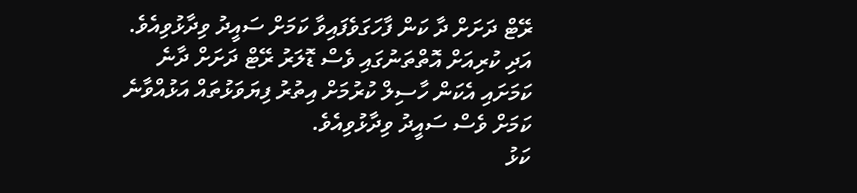ރޭޓް ދަށަށް ދާ ކަން ފާހަގަވެފައިވާ ކަމަށް ސައީދު ވިދާޅުވިއެވެ.
އަދި ކުރިއަށް އޮތްތަނުގައި ވެސް ޑޮލަރު ރޭޓް ދަށަށް ދާނެ ކަމަށައި އެކަން ހާސިލް ކުރުމަށް އިތުރު ފިޔަވަޅުތައް އަޅުއްވާނެ ކަމަށް ވެސް ސައީދު ވިދާޅުވިއެވެ.
ކަޅު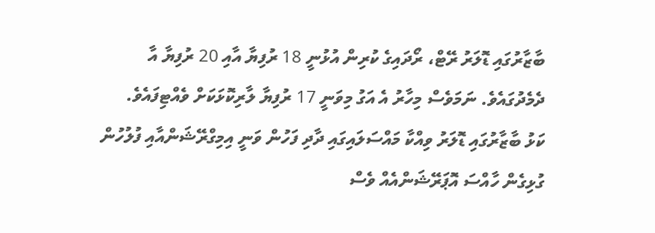ބާޒާރުގައި ޑޮލަރު ރޭޓް، ރޯދައިގެ ކުރިން އުޅުނީ 18 ރުފިޔާ އާއި 20 ރުފިޔާ އާ ދެމެދުގައެވެ. ނަމަވެސް މިހާރު އެ އަގު މިވަނީ 17 ރުފިޔާ ލާރިކޮޅަކަށް ވެއްޓިފައެވެ.
ކަޅު ބާޒާރުގައި ޑޮލަރު ވިއްކާ މައްސަލައިގައި ދާދި ފަހުން ވަނީ އިމިގްރޭޝަންއާއި ފުލުހުން ގުޅިގެން ހާއްސަ އޮޕަރޭޝަންއެއް ވެސް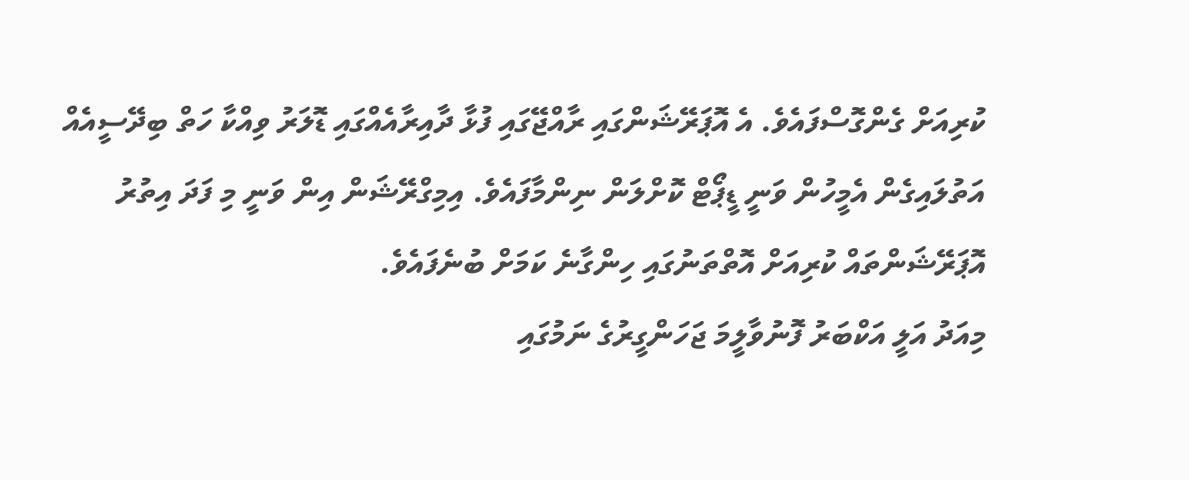ކުރިއަށް ގެންގޮސްފައެވެ. އެ އޮޕަރޭޝަންގައި ރާއްޖޭގައި ފުޅާ ދާއިރާއެއްގައި ޑޮލަރު ވިއްކާ ހަތް ބިދޭސީއެއް އަތުލައިގެން އެމީހުން ވަނީ ޑީޕޯޓް ކޮށްލަން ނިންމާފައެވެ. އިމިގްރޭޝަން އިން ވަނީ މި ފަދަ އިތުރު އޮޕަރޭޝަންތައް ކުރިއަށް އޮތްތަނުގައި ހިންގާނެ ކަމަށް ބުނެފައެވެ.
މިއަދު އަލީ އަކްބަރު ފޮނުވާލީމަ ޖަހަންގީރުގެ ނަމުގައި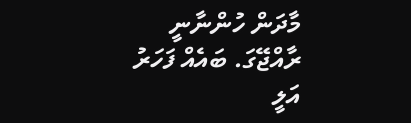މާދަން ހުންނާނީ ރާއްޖޭގަ. ބައެއް ފަހަރު އަލީ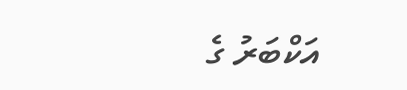އަކްބަރު ގެ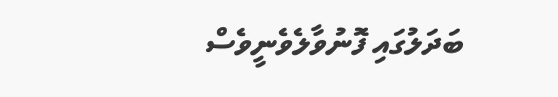ބަދަލުގައި ފޮނުވާލެވެނީވެސް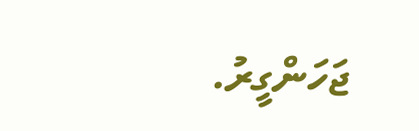ޖަހަންގީރު.